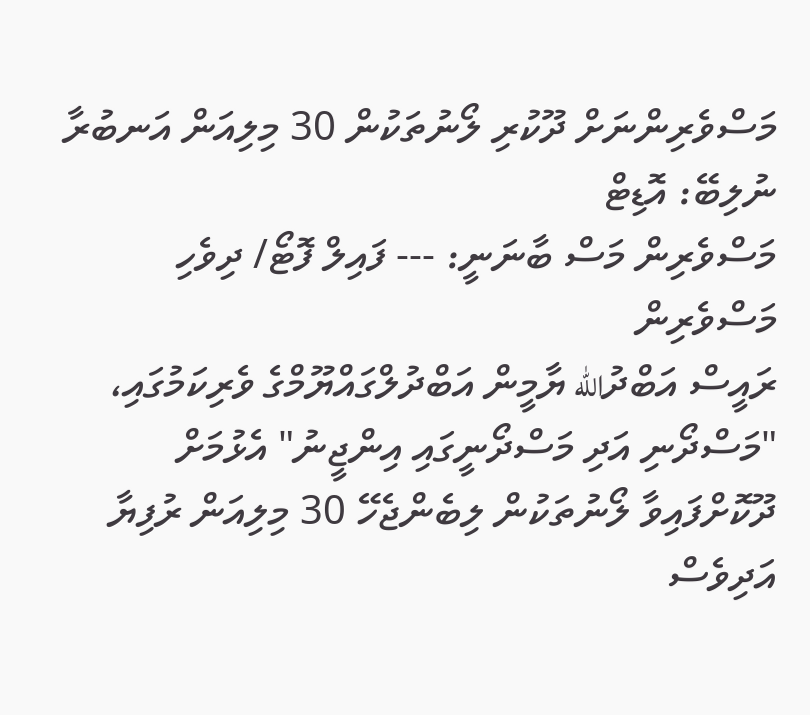މަސްވެރިންނަށް ދޫކުރި ލޯނުތަކުން 30 މިލިއަން އަނބުރާ ނުލިބޭ: އޮޑިޓް
މަސްވެރިން މަސް ބާނަނީ: --- ފައިލް ފޮޓޯ/ ދިވެހި މަސްވެރިން
ރައީސް އަބްދުالله ޔާމީން އަބްދުލްގައްޔޫމްގެ ވެރިކަމުގައި، "މަސްދޯނި އަދި މަސްދޯނީގައި އިންޖީނު" އެޅުމަށް ދޫކޮށްފައިވާ ލޯނުތަކުން ލިބެންޖެހޭ 30 މިލިއަން ރުފިޔާ އަދިވެސް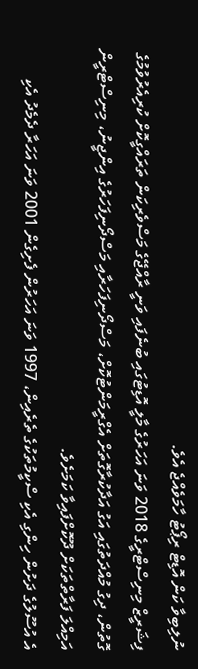ނުލިބިވާ ކަން އޮޑިޓް ރިޕޯޓު ހާމަވެއްޖެ އެވެ.
ފިޝަރީޒް މިނިސްޓްރީގެ 2018 ވަނަ އަހަރުގެ މާލީ އޮޑިޓުގައި ބުނެފައި ވަނީ ރާއްޖޭގެ މަސްވެރިކަން ތަރައްގީކޮށް ކުރިއެރުވުމުގެ ގޮތުން، ދިގު މުއްދަތުގައި އަގު އަދާކުރާގޮތަށް އެގްރީމަންޓުކޮށް، މަސްދޯނިފަހަރާއި މަސްދޯނިފަހަރުގެ އިންޖީނު، މިނިސްޓްރީން އަމިއްލަ ފަރާތްތަކަށް ދޫކޮށްފައިވާ ކަމަށެވެ.
އެ އުސޫލުގެ ދަށުން ހިންގި އެކި ސްކީމުތަކުގެ ތެރެއިން، 1997 ވަނަ އަހަރުން ފެށިގެން 2001 ވަނަ އަހަރާ ދެމެދު އެކި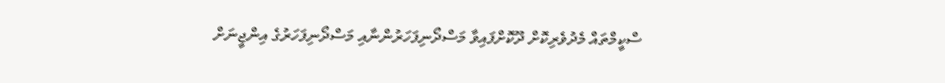ސްކީމްތައް މެދުވެރިކޮށް ދޫކޮށްފައިވާ މަސްދޯނިފަހަރުންނާއި މަސްދޯނިފަހަރުގެ އިންޖީނަށް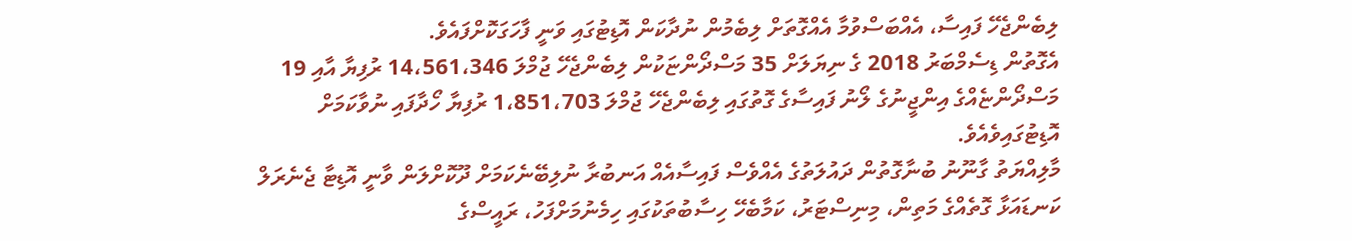ލިބެންޖެހޭ ފައިސާ، އެއްބަސްވުމާ އެއްގޮތަށް ލިބެމުން ނުދާކަން އޮޑިޓުގައި ވަނީ ފާހަގަކޮށްފައެވެ.
އެގޮތުން ޑިސެމްބަރު 2018 ގެ ނިޔަލަށް 35 މަސްދޯންޏަކުން ލިބެންޖެހޭ ޖުމްލަ 14،561،346 ރުފިޔާ އާއި 19 މަސްދޯންޏެއްގެ އިންޖީނުގެ ލޯނު ފައިސާގެ ގޮތުގައި ލިބެންޖެހޭ ޖުމްލަ 1،851،703 ރުފިޔާ ހޯދާފައި ނުވާކަމަށް އޮޑިޓުގައިވެއެވެ.
މާލިއްޔަތު ގާނޫނު ބުނާގޮތުން ދައުލަތުގެ އެއްވެސް ފައިސާއެއް އަނބުރާ ނުލިބޭނެކަމަށް ދޫކޮށްލަން ވާނީ އޮޑިޓާ ޖެނެރަލް ކަނޑައަޅާ ގޮތެއްގެ މަތިން، މިނިސްޓަރު، ކަމާބެހޭ ހިސާބުތަކުގައި ހިމެނުމަށްފަހު، ރައީސްގެ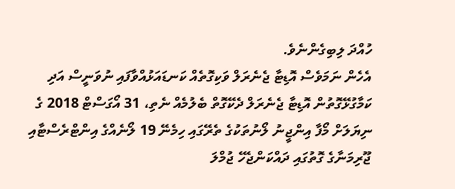ހުއްދަ ލިބިގެންނެވެ.
އެހެން ނަމަވެސް އޮޑިޓާ ޖެނެރަލް ވަކިގޮތެއް ކަނޑައަޅުއްވާފައި ނުވަނީސް އަދި ކަމާގުޅޭގޮތުން އޮޑިޓާ ޖެނެރަލް ދެކޭގޮތް ބެލުމެއް ނެތި، 31 އޯގަސްޓް 2018 ގެ ނިޔަލަށް މޯފާ އިންޖީނު ލޯނުތަކުގެ ތެރޭގައި ހިމެނޭ 19 ލޯނެއްގެ އިންޓްރެސްޓާއި ޖޫރިމަނާގެ ގޮތުގައި ދައްކަންޖެހޭ ޖުމްލަ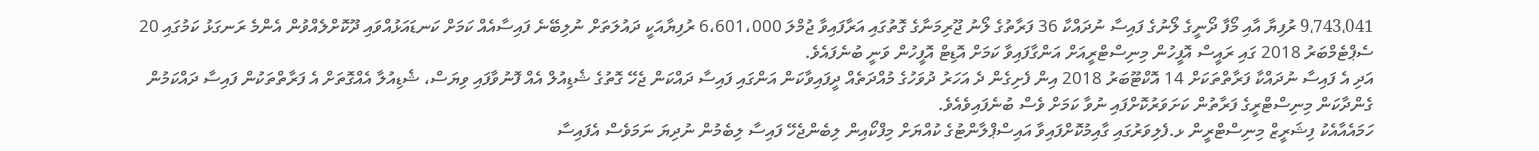9،743،041 ރުފިޔާ އާއި މޯފާ ދޯނީގެ ލޯނުގެ ފައިސާ ނުދައްކާ 36 ފަރާތުގެ ލޯނު ޖޫރިމަނާގެ ގޮތުގައި އަރާފައިވާ ޖުމްލަ 6،601،000 ރުފިޔާއަކީ ދައުލަތަށް ނުލިބޭނެ ފައިސާއެއް ކަމަށް ކަނޑައަޅުއްވައި ދޫކޮށްލެއްވުން އެންމެ ރަނގަޅު ކަމުގައި 20 ސެޕްޓެމްބަރު 2018 ގައި ރައީސް އޮފީހުން މިނިސްޓްރީއަށް އަންގާފައިވާ ކަމަށް އޮޑިޓް އޮފީހުން ވަނީ ބުނެފައެވެ.
އަދި އެ ފައިސާ ނުދައްކާ ފަރާތްތަކަށް 14 އޮކްޓޫބަރު 2018 އިން ފެށިގެން ދެ އަހަރު ދުވަހުގެ މުއްދަތެއް ދީފައިވާކަން އަންގައި ފައިސާ ދައްކަން ޖެހޭ ގޮތުގެ ޝެޑިއުލް އެއް ފޮނުވާފައި ވިޔަސް، ޝެޑިއުލާ އެއްގޮތަށް އެ ފަރާތްތަކުން ފައިސާ ދައްކަމުން ގެންދާކަން މިނިސްޓްރީގެ ފަރާތުން ކަށަވަރުކޮށްފައި ނުވާ ކަމަށް ވެސް ބުނެފައިވެއެވެ.
ހަމައެއާއެކު ފިޝަރީޒް މިނިސްޓްރީން ޅ.ފެލިވަރުގައި ގާއިމުކޮށްފައިވާ އައިސްޕްލާންޓުގެ ކުއްޔަށް މިފްކޯއިން ލިބެންޖެހޭ ފައިސާ ލިބެމުން ނުދިޔަ ނަމަވެސް އެފައިސާ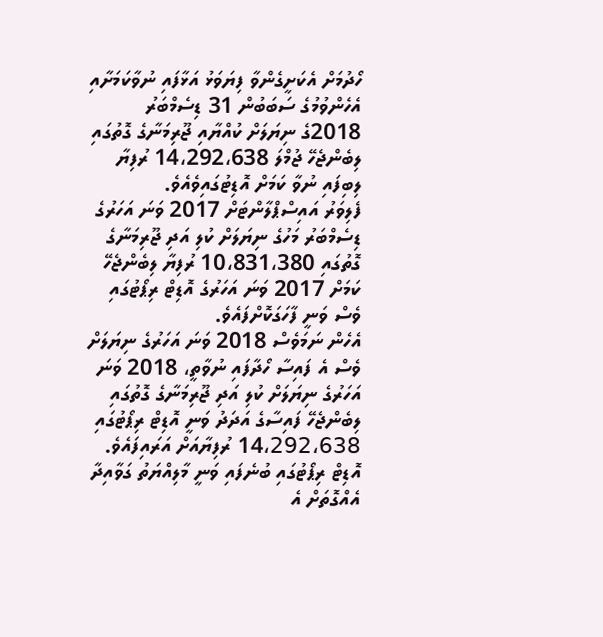ހޯދުމަށް އެކަށީގެންވާ ފިޔަވަޅު އަޅާފައި ނުވާކަމަށާއި އެހެންވުމުގެ ސަބަބުން 31 ޑިސެމްބަރު 2018ގެ ނިޔަލަށް ކުއްޔާއި ޖޫރިމަނާގެ ގޮތުގައި ލިބެންޖެހޭ ޖުމްލަ 14،292،638 ރުފިޔާ ލިބިފައި ނުވާ ކަމަށް އޮޑިޓުގައިވެއެވެ.
ފެލިވަރު އައިސްޕްލާންޓަށް 2017 ވަނަ އަހަރުގެ ޑިސެމްބަރު މަހުގެ ނިޔަލަށް ކުލި އަދި ޖޫރިމަނާގެ ގޮތުގައި 10،831،380 ރުފިޔާ ލިބެންޖެހޭ ކަމަށް 2017 ވަނަ އަހަރުގެ އޮޑިޓް ރިޕޯޓުގައި ވެސް ވަނީ ފާހަގަކޮށްފައެވެ.
އެހެން ނަމަވެސް 2018 ވަނަ އަހަރުގެ ނިޔަލަށް ވެސް އެ ފައިސާ ހޯދާފައި ނުވާތީ، 2018 ވަނަ އަހަރުގެ ނިޔަލަށް ކުލި އަދި ޖޫރިމަނާގެ ގޮތުގައި ލިބެންޖެހޭ ފައިސާގެ އަދަދު ވަނީ އޮޑިޓް ރިޕޯޓުގައި 14،292،638 ރުފިޔާއަށް އަރައިފައެވެ.
އޮޑިޓް ރިޕޯޓުގައި ބުނެފައި ވަނީ މާލިއްޔަތު ގަވާއިދާ އެއްގޮތަށް އެ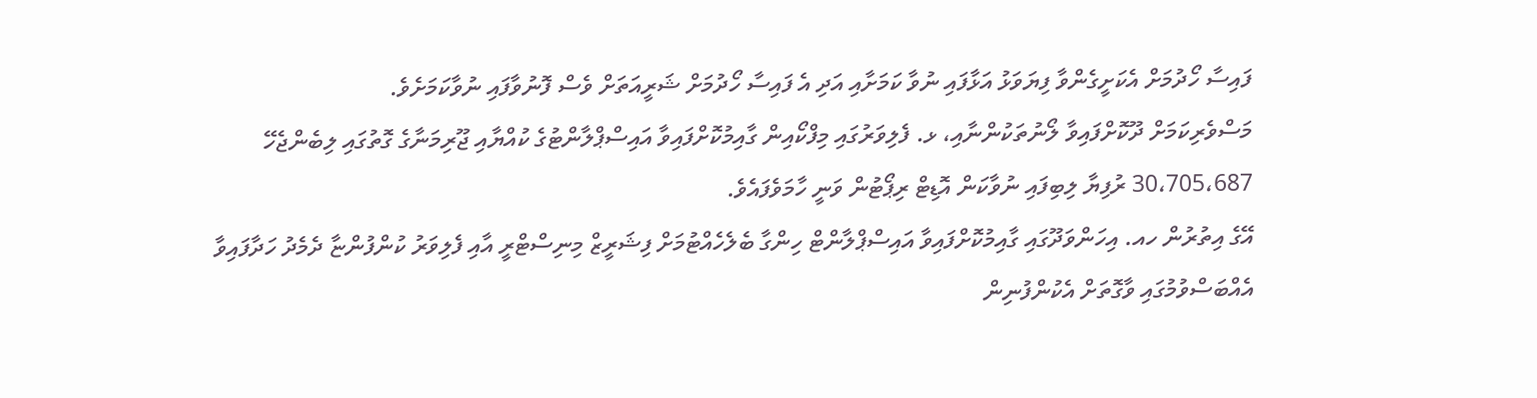ފައިސާ ހޯދުމަށް އެކަށީގެންވާ ފިޔަވަޅު އަޅާފައި ނުވާ ކަމަށާއި އަދި އެ ފައިސާ ހޯދުމަށް ޝަރީއަތަށް ވެސް ފޮނުވާފައި ނުވާކަމަށެވެ.
މަސްވެރިކަމަށް ދޫކޮށްފައިވާ ލޯނުތަކުންނާއި، ޅ. ފެލިވަރުގައި މިފްކޯއިން ގާއިމުކޮށްފައިވާ އައިސްޕްލާންޓުގެ ކުއްޔާއި ޖޫރިމަނާގެ ގޮތުގައި ލިބެންޖެހޭ 30،705،687 ރުފިޔާ ލިބިފައި ނުވާކަން އޮޑިޓް ރިޕޯޓުން ވަނީ ހާމަވެފައެވެ.
އޭގެ އިތުރުން ހއ. އިހަންވަދޫގައި ގާއިމުކޮށްފައިވާ އައިސްޕްލާންޓް ހިންގާ ބެލެހެއްޓުމަށް ފިޝަރީޒް މިނިސްޓްރީ އާއި ފެލިވަރު ކުންފުންޏާ ދެމެދު ހަދާފައިވާ އެއްބަސްވުމުގައި ވާގޮތަށް އެކުންފުނިން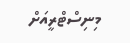މިނިސްޓްރީއަށް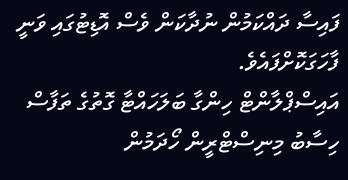ފައިސާ ދައްކަމުން ނުދާކަން ވެސް އޮޑިޓުގައި ވަނީ ފާހަގަކޮށްފައެވެ.
އައިސްޕްލާންޓް ހިންގާ ބަލަހައްޓާ ގޮތުގެ ތަފާސް ހިސާބު މިނިސްޓްރީން ހޯދަމުން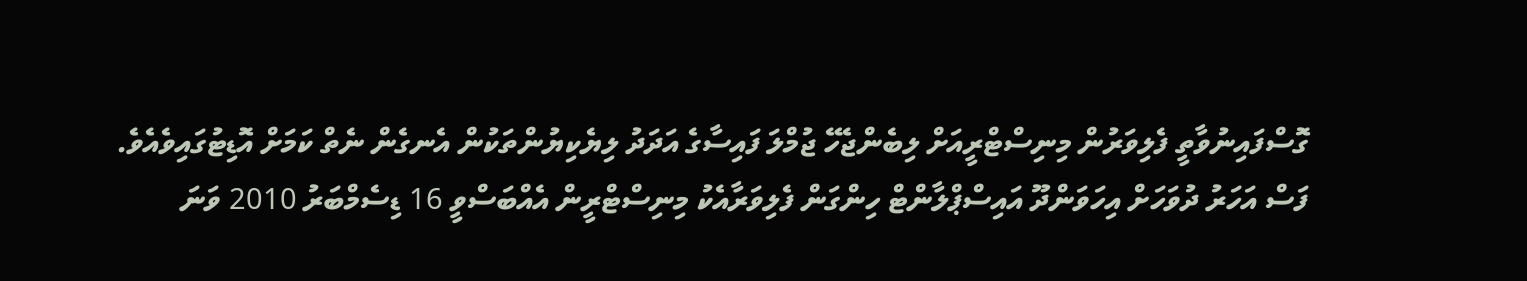ގޮސްފައިނުވާތީ ފެލިވަރުން މިނިސްޓްރީއަށް ލިބެންޖެހޭ ޖުމްލަ ފައިސާގެ އަދަދު ލިޔެކިޔުންތަކުން އެނގެން ނެތް ކަމަށް އޮޑިޓުގައިވެއެވެ.
ފަސް އަހަރު ދުވަހަށް އިހަވަންދޫ އައިސްޕްލާންޓް ހިންގަން ފެލިވަރާއެކު މިނިސްޓްރީން އެއްބަސްވީ 16 ޑިސެމްބަރު 2010 ވަނަ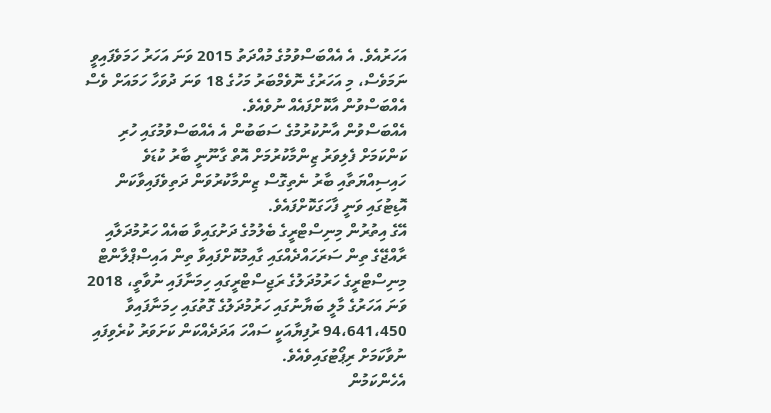އަހަރުއެވެ. އެ އެއްބަސްވުމުގެ މުއްދަތު 2015 ވަނަ އަހަރު ހަމަވެފައިވީ ނަމަވެސް، މި އަހަރުގެ ނޮވެމްބަރު މަހުގެ 18 ވަނަ ދުވަހާ ހަމައަށް ވެސް އެއްބަސްވުން އާކޮށްފައެއް ނުވެއެވެ.
އެއްބަސްވުން އާނުކުރުމުގެ ސަބަބުން އެ އެއްބަސްވުމުގައި ހުރި ކަންކަމަށް ފެލިވަރު ޒިންމާކުރުމަށް އޮތް ގާނޫނީ ބާރު ކުޑަވެ ހައިސިއްޔަތާއި ބާރު ނެތިގޮސް ޒިންމާކުރުވަން ދަތިވެފައިވާކަން އޮޑިޓުގައި ވަނީ ފާހަގަކޮށްފައެވެ.
އޭގެ އިތުރުން މިނިސްޓްރީގެ ބެލުމުގެ ދަށުގައިވާ ބައެއް ހަރުމުދަލާއި ރާއްޖޭގެ ތިން ސަރަހައްދެއްގައި ގާއިމުކޮށްފައިވާ ތިން އައިސްޕްލާންޓް މިނިސްޓްރީގެ ހަރުމުދަލުގެ ރަޖިސްޓްރީގައި ހިމަނާފައި ނުވާތީ، 2018 ވަނަ އަހަރުގެ މާލީ ބަޔާނުގައި ހަރުމުދަލުގެ ގޮތުގައި ހިމަނާފައިވާ 94،641،450 ރުފިޔާއަކީ ސައްހަ އަދަދެއްކަން ކަށަވަރު ކުރެވިފައި ނުވާކަމަށް ރިޕޯޓުގައިވެއެވެ.
އެހެންކަމުން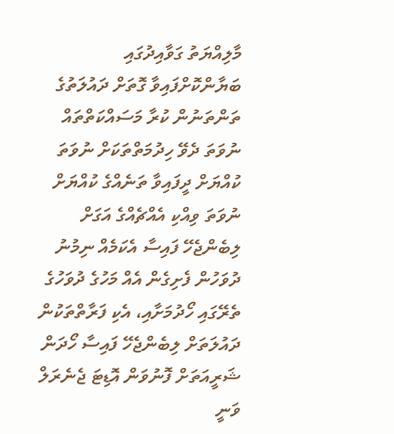މާލިއްޔަތު ގަވާއިދުގައި ބަޔާންކޮށްފައިވާ ގޮތަށް ދައުލަތުގެ ތަންތަނުން ކުރާ މަސައްކަތްތައް ނުވަތަ ދެވޭ ހިދުމަތްތަކަށް ނުވަތަ ކުއްޔަށް ދީފައިވާ ތަނެއްގެ ކުއްޔަށް ނުވަތަ ވިއްކި އެއްޗެއްގެ އަގަށް ލިބެންޖެހޭ ފައިސާ އެކަމެއް ނިމުނު ދުވަހުން ފެށިގެން އެއް މަހުގެ ދުވަހުގެ ތެރޭގައި ހޯދުމަށާއި، އެކި ފަރާތްތަކުން ދައުލަތަށް ލިބެންޖެހޭ ފައިސާ ހޯދަން ޝަރީއަތަށް ފޮނުވަން އޮޑިޓަ ޖެނެރަލް ވަނީ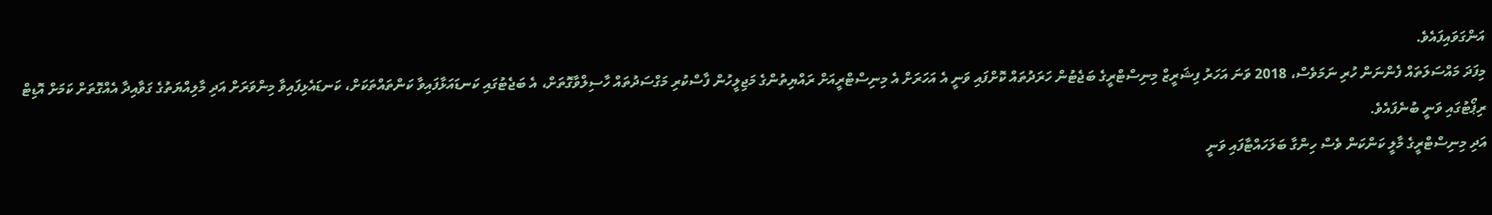އަންގަވައިފައެވެ.
މިފަދަ މައްސަލަތައް ފެންނަން ހުރި ނަމަވެސް، 2018 ވަނަ އަހަރު ފިޝަރީޒް މިނިސްޓްރީގެ ބަޖެޓުން ހަރަދުތައް ކޮށްފައި ވަނީ އެ އަހަރަށް އެ މިނިސްޓްރީއަށް ރައްޔިތުންގެ މަޖިލީހުން ފާސްކުރި މަގްސަދުތައް ހާސިލްވާގޮތަށް، އެ ބަޖެޓުގައި ކަނޑައަޅާފައިވާ ކަންތައްތަކަށް، ކަނޑައެޅިފައިވާ މިންވަރަށް އަދި މާލިއްޔަތުގެ ގަވާއިދާ އެއްގޮތަށް ކަމަށް އޮޑިޓް ރިޕޯޓުގައި ވަނީ ބުނެފައެވެ.
އަދި މިނިސްޓްރީގެ މާލީ ކަންކަން ވެސް ހިންގާ ބަލަހައްޓާފައި ވަނީ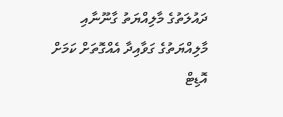ދައުލަތުގެ މާލިއްޔަތު ގާނޫނާއި މާލިއްޔަތުގެ ގަވާއިދާ އެއްގޮތަށް ކަމަށް އޮޑިޓް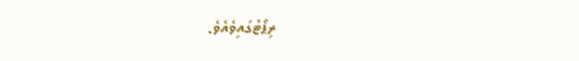ރިޕޯޓުގައިވެއެވެ.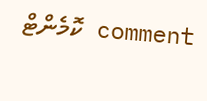comment ކޮމެންޓް